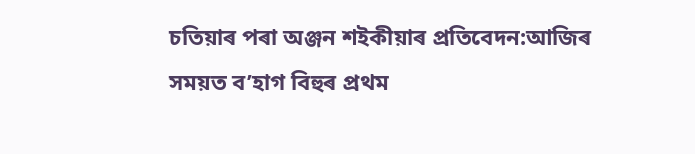চতিয়াৰ পৰা অঞ্জন শইকীয়াৰ প্ৰতিবেদন:আজিৰ সময়ত ব’হাগ বিহুৰ প্ৰথম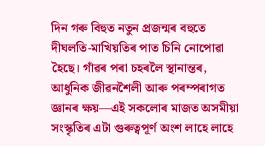দিন গৰু বিহুত নতুন প্ৰজন্মৰ বহুতে দীঘলতি-মাখিয়তিৰ পাত চিনি নোপোৱা হৈছে। গাঁৱৰ পৰা চহৰলৈ স্থানান্তৰ, আধুনিক জীৱনশৈলী আৰু পৰম্পৰাগত জ্ঞানৰ ক্ষয়—এই সকলোৰ মাজত অসমীয়া সংস্কৃতিৰ এটা গুৰুত্বপূৰ্ণ অংশ লাহে লাহে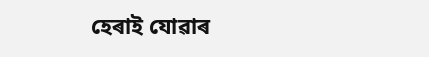হেৰাই যোৱাৰ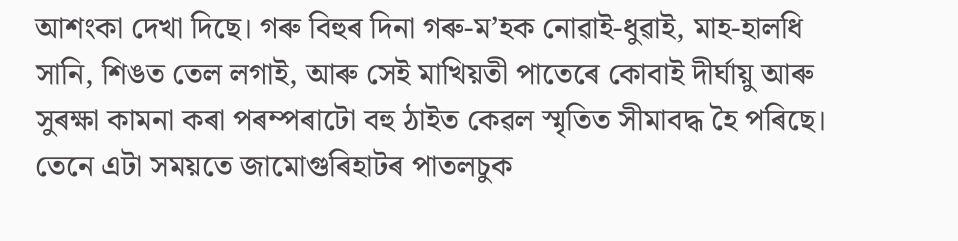আশংকা দেখা দিছে। গৰু বিহুৰ দিনা গৰু-ম’হক নোৱাই-ধুৱাই, মাহ-হালধি সানি, শিঙত তেল লগাই, আৰু সেই মাখিয়তী পাতেৰে কোবাই দীৰ্ঘায়ু আৰু সুৰক্ষা কামনা কৰা পৰম্পৰাটো বহু ঠাইত কেৱল স্মৃতিত সীমাবদ্ধ হৈ পৰিছে।
তেনে এটা সময়তে জামোগুৰিহাটৰ পাতলচুক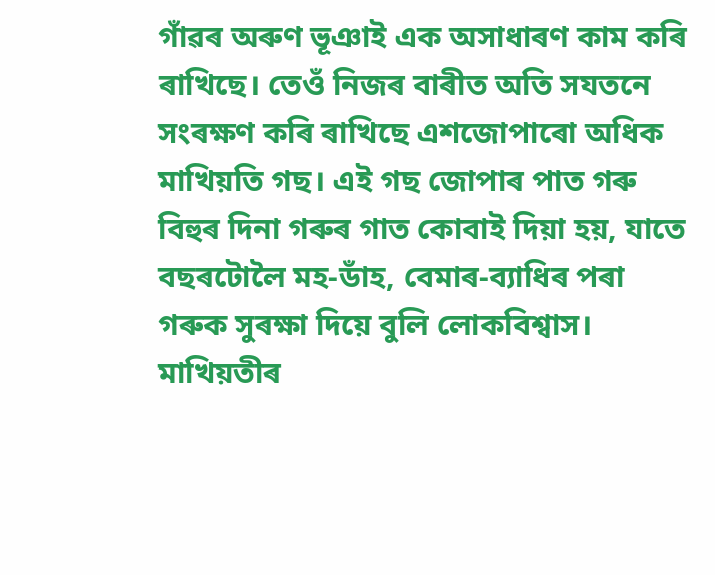গাঁৱৰ অৰুণ ভূঞাই এক অসাধাৰণ কাম কৰি ৰাখিছে। তেওঁ নিজৰ বাৰীত অতি সযতনে সংৰক্ষণ কৰি ৰাখিছে এশজোপাৰো অধিক মাখিয়তি গছ। এই গছ জোপাৰ পাত গৰু বিহুৰ দিনা গৰুৰ গাত কোবাই দিয়া হয়, যাতে বছৰটোলৈ মহ-ডাঁহ, বেমাৰ-ব্যাধিৰ পৰা গৰুক সুৰক্ষা দিয়ে বুলি লোকবিশ্বাস। মাখিয়তীৰ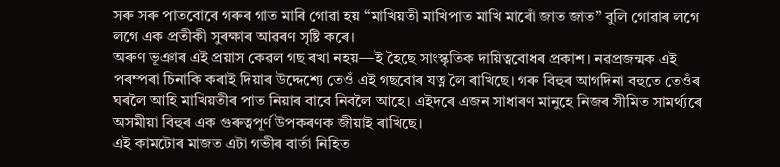সৰু সৰু পাতবোৰে গৰুৰ গাত মাৰি গোৱা হয় “মাখিয়তী মাখিপাত মাখি মাৰোঁ জাত জাত” বুলি গোৱাৰ লগে লগে এক প্ৰতীকী সুৰক্ষাৰ আৱৰণ সৃষ্টি কৰে।
অৰুণ ভূঞাৰ এই প্ৰয়াস কেৱল গছ ৰখা নহয়—ই হৈছে সাংস্কৃতিক দায়িত্ববোধৰ প্ৰকাশ। নৱপ্ৰজন্মক এই পৰম্পৰা চিনাকি কৰাই দিয়াৰ উদ্দেশ্যে তেওঁ এই গছবোৰ যত্ন লৈ ৰাখিছে। গৰু বিহুৰ আগদিনা বহুতে তেওঁৰ ঘৰলৈ আহি মাখিয়তীৰ পাত নিয়াৰ বাবে নিবলৈ আহে। এইদৰে এজন সাধাৰণ মানুহে নিজৰ সীমিত সামৰ্থ্যৰে অসমীয়া বিহুৰ এক গুৰুত্বপূৰ্ণ উপকৰণক জীয়াই ৰাখিছে।
এই কামটোৰ মাজত এটা গভীৰ বাৰ্তা নিহিত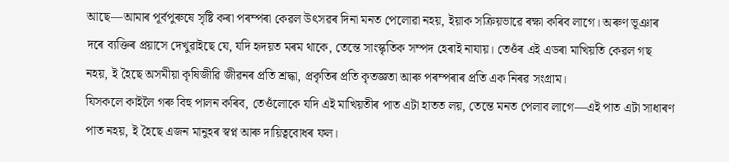আছে—আমাৰ পূৰ্বপুৰুষে সৃষ্টি কৰা পৰম্পৰা কেৱল উৎসৱৰ দিনা মনত পেলোৱা নহয়, ইয়াক সক্ৰিয়ভাৱে ৰক্ষা কৰিব লাগে। অৰুণ ভূঞাৰ দৰে ব্যক্তিৰ প্ৰয়াসে দেখুৱাইছে যে, যদি হৃদয়ত মৰম থাকে, তেন্তে সাংস্কৃতিক সম্পদ হেৰাই নাযায়। তেওঁৰ এই এডৰা মাখিয়তি কেৱল গছ নহয়, ই হৈছে অসমীয়া কৃষিজীৱি জীৱনৰ প্ৰতি শ্ৰদ্ধা, প্ৰকৃতিৰ প্ৰতি কৃতজ্ঞতা আৰু পৰম্পৰাৰ প্ৰতি এক নিৰৱ সংগ্ৰাম।
যিসকলে কাইলৈ গৰু বিহু পালন কৰিব, তেওঁলোকে যদি এই মাখিয়তীৰ পাত এটা হাতত লয়, তেন্তে মনত পেলাব লাগে—এই পাত এটা সাধাৰণ পাত নহয়, ই হৈছে এজন মানুহৰ স্বপ্ন আৰু দায়িত্ববোধৰ ফল।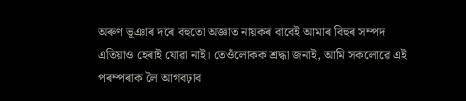অৰুণ ভূঞাৰ দৰে বহুতো অজ্ঞাত নায়কৰ বাবেই আমাৰ বিহুৰ সম্পদ এতিয়াও হেৰাই যোৱা নাই। তেওঁলোকক শ্ৰদ্ধা জনাই, আমি সকলোৱে এই পৰম্পৰাক লৈ আগবঢ়াব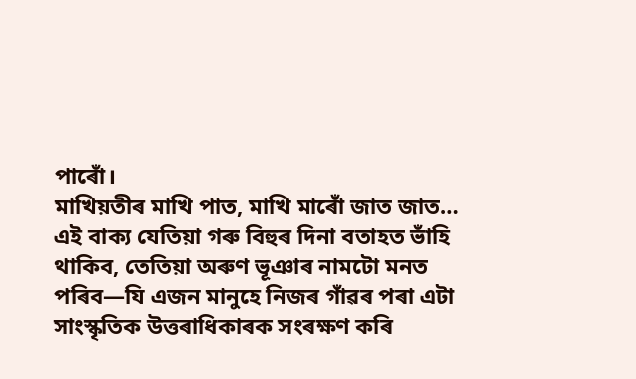পাৰোঁ।
মাখিয়তীৰ মাখি পাত, মাখি মাৰোঁ জাত জাত…
এই বাক্য যেতিয়া গৰু বিহুৰ দিনা বতাহত ভাঁহি থাকিব, তেতিয়া অৰুণ ভূঞাৰ নামটো মনত পৰিব—যি এজন মানুহে নিজৰ গাঁৱৰ পৰা এটা সাংস্কৃতিক উত্তৰাধিকাৰক সংৰক্ষণ কৰি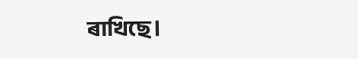ৰাখিছে।